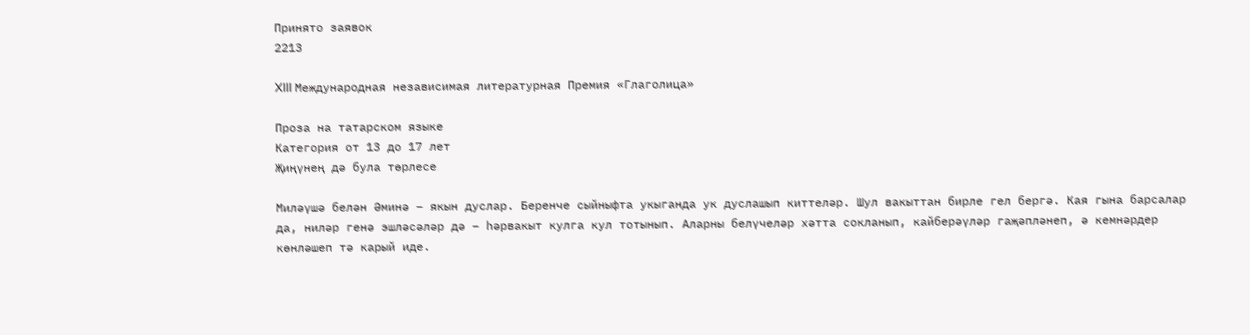Принято заявок
2213

XIII Международная независимая литературная Премия «Глаголица»

Проза на татарском языке
Категория от 13 до 17 лет
Җиңүнең дә була төрлесе

Миләүшә белән Әминә – якын дуслар. Беренче сыйныфта укыганда ук дуслашып киттеләр. Шул вакыттан бирле гел бергә. Кая гына барсалар да, ниләр генә эшләсәләр дә – һәрвакыт кулга кул тотынып. Аларны белүчеләр хәтта сокланып, кайберәүләр гаҗәпләнеп, ә кемнәрдер көнләшеп тә карый иде.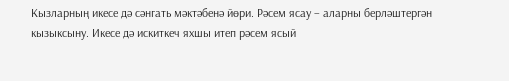Кызларның икесе дә сәнгать мәктәбенә йөри. Рәсем ясау – аларны берләштергән кызыксыну. Икесе дә искиткеч яхшы итеп рәсем ясый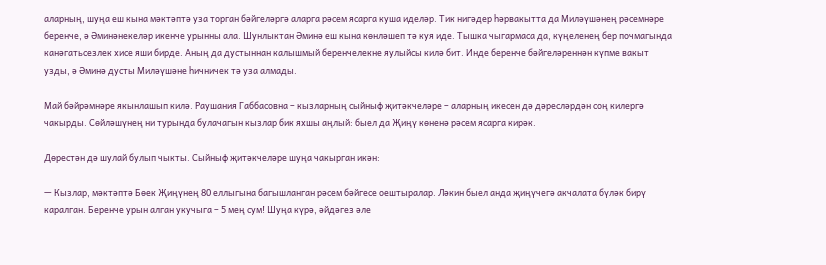аларның, шуңа еш кына мәктәптә уза торган бәйгеләргә аларга рәсем ясарга куша иделәр. Тик нигәдер һәрвакытта да Миләүшәнең рәсемнәре беренче, ә Әминәнекеләр икенче урынны ала. Шунлыктан Әминә еш кына көнләшеп тә куя иде. Тышка чыгармаса да, күңеленең бер почмагында канәгатьсезлек хисе яши бирде. Аның да дустыннан калышмый беренчелекне яулыйсы килә бит. Инде беренче бәйгеләреннән күпме вакыт узды, ә Әминә дусты Миләүшәне һичничек тә уза алмады.

Май бәйрәмнәре якынлашып килә. Раушания Габбасовна – кызларның сыйныф җитәкчеләре – аларның икесен дә дәресләрдән соң килергә чакырды. Сөйләшүнең ни турында булачагын кызлар бик яхшы аңлый: быел да Җиңү көненә рәсем ясарга кирәк.

Дөрестән дә шулай булып чыкты. Сыйныф җитәкчеләре шуңа чакырган икән:

— Кызлар, мәктәптә Бөек Җиңүнең 80 еллыгына багышланган рәсем бәйгесе оештыралар. Ләкин быел анда җиңүчегә акчалата бүләк бирү каралган. Беренче урын алган укучыга – 5 мең сум! Шуңа күрә, әйдәгез әле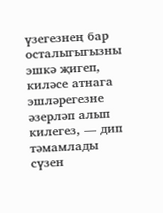үзегезнең бар осталыгыгызны эшкә җигеп, киләсе атнага эшләрегезне әзерләп алып килегез, — дип тәмамлады сүзен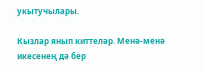укытучылары.

Кызлар янып киттеләр. Менә-менә икесенең дә бер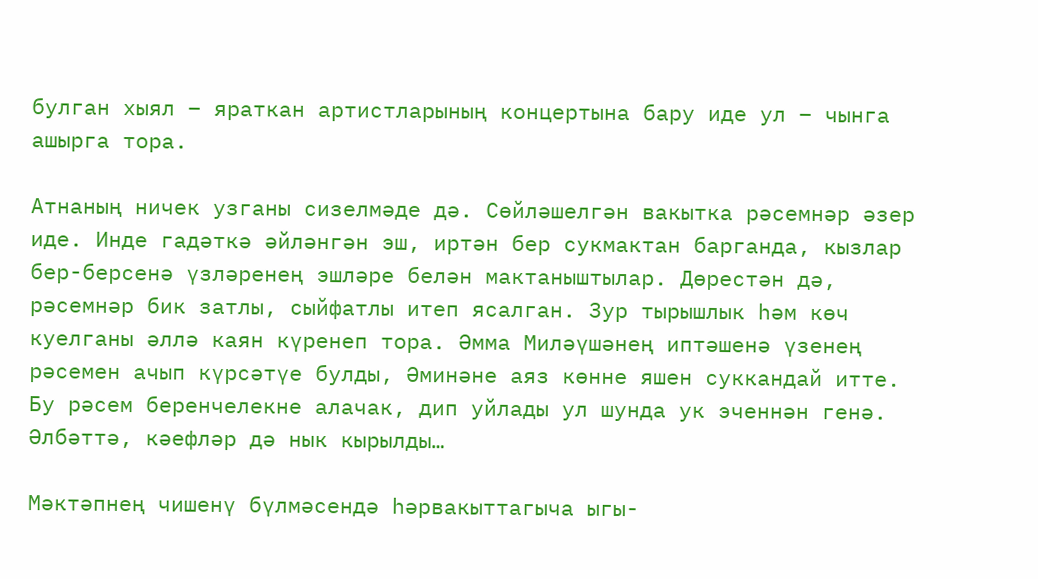булган хыял – яраткан артистларының концертына бару иде ул – чынга ашырга тора.

Атнаның ничек узганы сизелмәде дә. Сөйләшелгән вакытка рәсемнәр әзер иде. Инде гадәткә әйләнгән эш, иртән бер сукмактан барганда, кызлар бер-берсенә үзләренең эшләре белән мактаныштылар. Дөрестән дә, рәсемнәр бик затлы, сыйфатлы итеп ясалган. Зур тырышлык һәм көч куелганы әллә каян күренеп тора. Әмма Миләүшәнең иптәшенә үзенең рәсемен ачып күрсәтүе булды, Әминәне аяз көнне яшен суккандай итте. Бу рәсем беренчелекне алачак, дип уйлады ул шунда ук эченнән генә. Әлбәттә, кәефләр дә нык кырылды…

Мәктәпнең чишенү бүлмәсендә һәрвакыттагыча ыгы-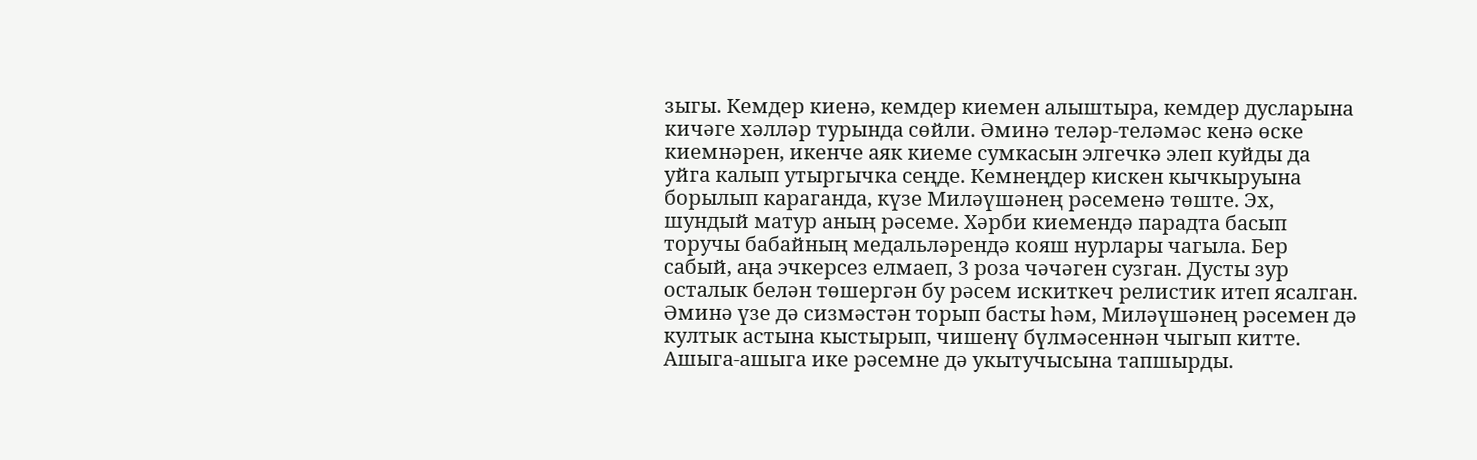зыгы. Кемдер киенә, кемдер киемен алыштыра, кемдер дусларына кичәге хәлләр турында сөйли. Әминә теләр-теләмәс кенә өске киемнәрен, икенче аяк киеме сумкасын элгечкә элеп куйды да уйга калып утыргычка сеңде. Кемнеңдер кискен кычкыруына борылып караганда, күзе Миләүшәнең рәсеменә төште. Эх, шундый матур аның рәсеме. Хәрби киемендә парадта басып торучы бабайның медальләрендә кояш нурлары чагыла. Бер сабый, аңа эчкерсез елмаеп, 3 роза чәчәген сузган. Дусты зур осталык белән төшергән бу рәсем искиткеч релистик итеп ясалган. Әминә үзе дә сизмәстән торып басты һәм, Миләүшәнең рәсемен дә култык астына кыстырып, чишенү бүлмәсеннән чыгып китте. Ашыга-ашыга ике рәсемне дә укытучысына тапшырды.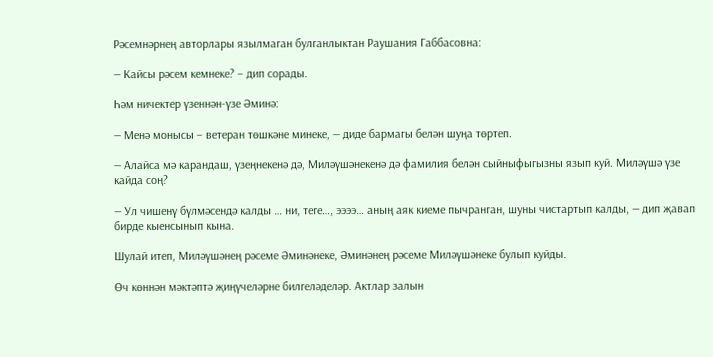Рәсемнәрнең авторлары язылмаган булганлыктан Раушания Габбасовна:

— Кайсы рәсем кемнеке? – дип сорады.

Һәм ничектер үзеннән-үзе Әминә:

— Менә монысы – ветеран төшкәне минеке, — диде бармагы белән шуңа төртеп.

— Алайса мә карандаш, үзеңнекенә дә, Миләүшәнекенә дә фамилия белән сыйныфыгызны язып куй. Миләүшә үзе кайда соң?

— Ул чишенү бүлмәсендә калды … ни, теге…, ээээ… аның аяк киеме пычранган, шуны чистартып калды, — дип җавап бирде кыенсынып кына.

Шулай итеп, Миләүшәнең рәсеме Әминәнеке, Әминәнең рәсеме Миләүшәнеке булып куйды.

Өч көннән мәктәптә җиңүчеләрне билгеләделәр. Актлар залын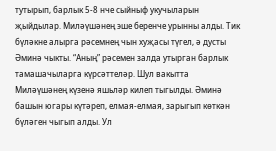тутырып, барлык 5-8 нче сыйныф укучыларын җыйдылар. Миләүшәнең эше беренче урынны алды. Тик бүләкне алырга рәсемнең чын хуҗасы түгел, ә дусты Әминә чыкты. “Аның” рәсемен залда утырган барлык тамашачыларга күрсәттеләр. Шул вакытта Миләүшәнең күзенә яшьләр килеп тыгылды. Әминә башын югары күтәреп, елмая-елмая, зарыгып көткән бүләген чыгып алды. Ул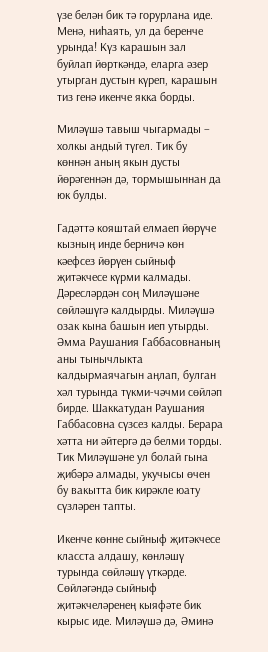үзе белән бик тә горурлана иде. Менә, ниһаять, ул да беренче урында! Күз карашын зал буйлап йөрткәндә, еларга әзер утырган дустын күреп, карашын тиз генә икенче якка борды.

Миләүшә тавыш чыгармады – холкы андый түгел. Тик бу көннән аның якын дусты йөрәгеннән дә, тормышыннан да юк булды.

Гадәттә кояштай елмаеп йөрүче кызның инде берничә көн кәефсез йөрүен сыйныф җитәкчесе күрми калмады. Дәресләрдән соң Миләүшәне сөйләшүгә калдырды. Миләүшә озак кына башын иеп утырды. Әмма Раушания Габбасовнаның аны тынычлыкта калдырмаячагын аңлап, булган хәл турында түкми-чәчми сөйләп бирде. Шаккатудан Раушания Габбасовна сүзсез калды. Берара хәтта ни әйтергә дә белми торды. Тик Миләүшәне ул болай гына җибәрә алмады, укучысы өчен бу вакытта бик кирәкле юату сүзләрен тапты.

Икенче көнне сыйныф җитәкчесе класста алдашу, көнләшү турында сөйләшү үткәрде. Сөйләгәндә сыйныф җитәкчеләренең кыяфәте бик кырыс иде. Миләүшә дә, Әминә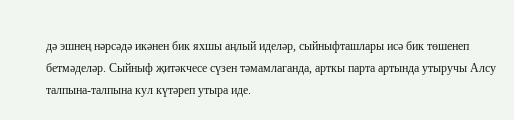дә эшнең нәрсәдә икәнен бик яхшы аңлый иделәр, сыйныфташлары исә бик төшенеп бетмәделәр. Сыйныф җитәкчесе сүзен тәмамлаганда, арткы парта артында утыручы Алсу талпына-талпына кул күтәреп утыра иде.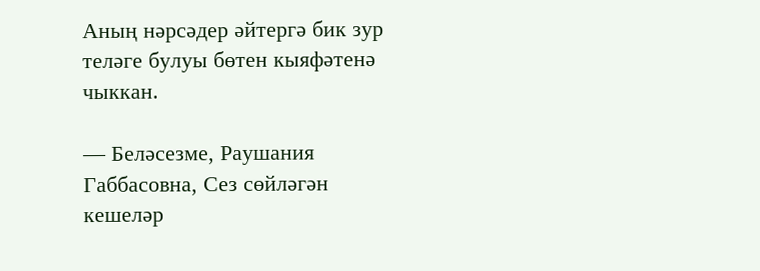Аның нәрсәдер әйтергә бик зур теләге булуы бөтен кыяфәтенә чыккан.

— Беләсезме, Раушания Габбасовна, Сез сөйләгән кешеләр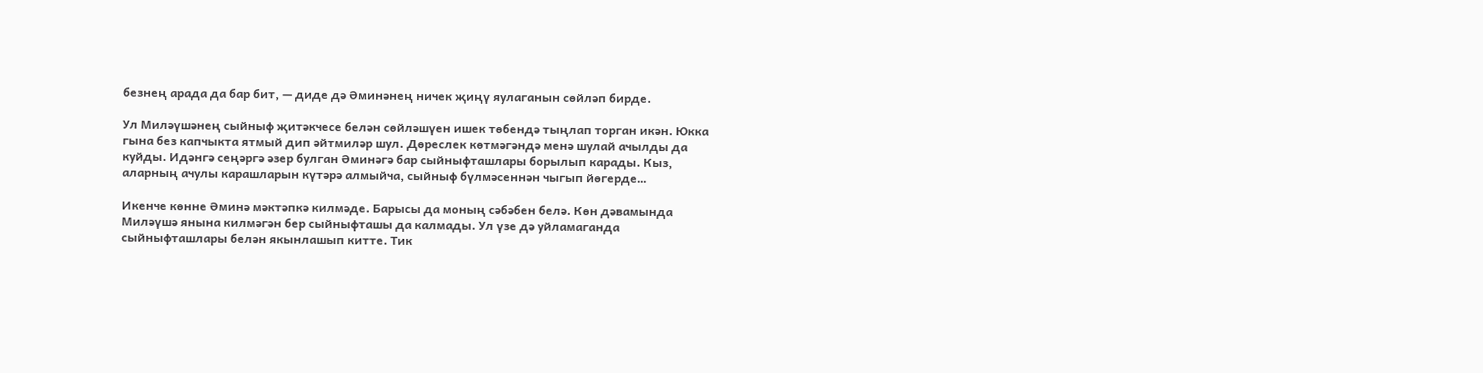безнең арада да бар бит, — диде дә Әминәнең ничек җиңү яулаганын сөйләп бирде.

Ул Миләүшәнең сыйныф җитәкчесе белән сөйләшүен ишек төбендә тыңлап торган икән. Юкка гына без капчыкта ятмый дип әйтмиләр шул. Дөреслек көтмәгәндә менә шулай ачылды да куйды. Идәнгә сеңәргә әзер булган Әминәгә бар сыйныфташлары борылып карады. Кыз, аларның ачулы карашларын күтәрә алмыйча, сыйныф бүлмәсеннән чыгып йөгерде…

Икенче көнне Әминә мәктәпкә килмәде. Барысы да моның сәбәбен белә. Көн дәвамында Миләүшә янына килмәгән бер сыйныфташы да калмады. Ул үзе дә уйламаганда сыйныфташлары белән якынлашып китте. Тик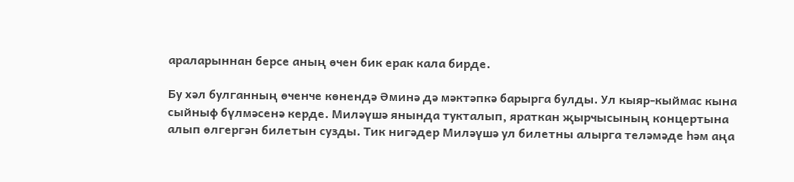араларыннан берсе аның өчен бик ерак кала бирде.

Бу хәл булганның өченче көнендә Әминә дә мәктәпкә барырга булды. Ул кыяр-кыймас кына сыйныф бүлмәсенә керде. Миләүшә янында тукталып, яраткан җырчысының концертына алып өлгергән билетын сузды. Тик нигәдер Миләүшә ул билетны алырга теләмәде һәм аңа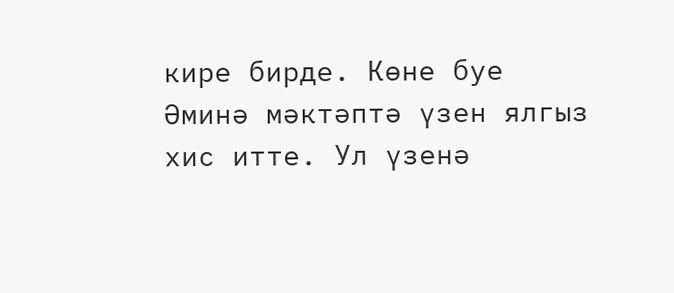кире бирде. Көне буе Әминә мәктәптә үзен ялгыз хис итте. Ул үзенә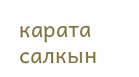карата салкын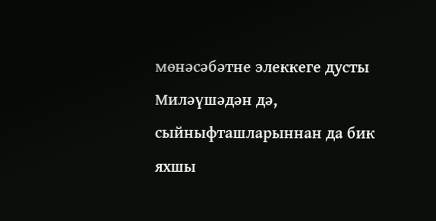мөнәсәбәтне элеккеге дусты Миләүшәдән дә, сыйныфташларыннан да бик яхшы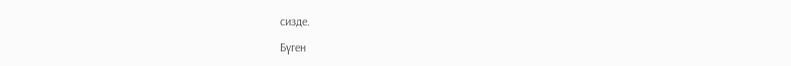сизде.

Бүген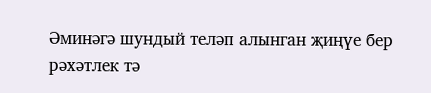Әминәгә шундый теләп алынган җиңүе бер рәхәтлек тә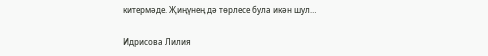китермәде. Җиңүнең дә төрлесе була икән шул…

Идрисова Лилия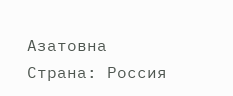Азатовна
Страна: Россия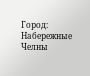Город: Набережные Челны